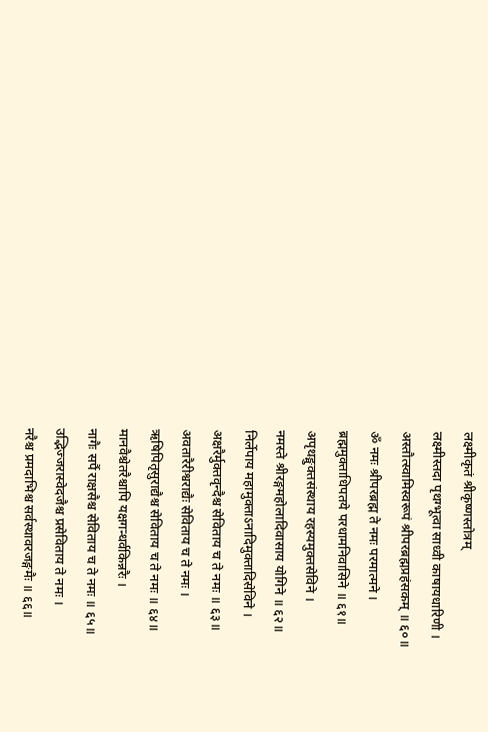लक्ष्मीकृतं श्रीकृष्णस्तोत्रम्
लक्ष्मीस्तदा पृथग्भूत्वा साध्वी काषायधारिणी ।
अस्तौत्स्वामिस्वरूपं श्रीपरब्रह्मप्रहंसकम् ॥ ६०॥
ॐ नमः श्रीपरब्रह्म ते नमः परमात्मने ।
ब्रह्ममुक्ताधिपतये परधामनिवासिने ॥ ६१॥
अपृथङ्मुक्तसंस्थाय रहस्यमुक्तसेविने ।
नमस्ते श्रीरङ्गमहोलादिवासाय योगिने ॥ ६२॥
निर्लेपाय महामुक्ताऽनादिमुक्तादिसेविने ।
अक्षरैर्मुक्तवृन्दैश्च सेविताय च ते नमः ॥ ६३॥
अवतारैरीश्वराद्यैः सेविताय च ते नमः ।
ऋषिपितृसुराद्यैश्च सेविताय च ते नमः ॥ ६४॥
मानवैश्चेतरैश्चापि यक्षगन्धर्वकिन्नरैः ।
नागैः सर्पै राक्षसैश्च सेविताय च ते नमः ॥ ६५॥
उद्भिज्जरास्वेदजैश्च प्रसेविताय ते नमः ।
नरैश्च प्रमदाभिश्च सर्वस्थावरजङ्गमैः ॥ ६६॥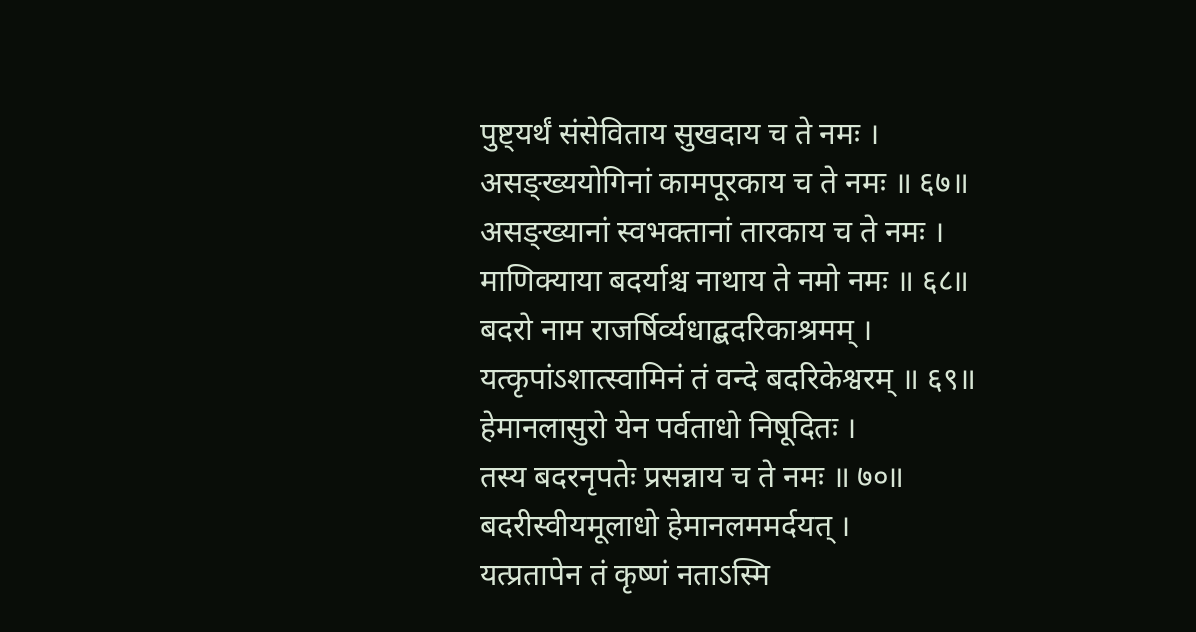पुष्ट्यर्थं संसेविताय सुखदाय च ते नमः ।
असङ्ख्ययोगिनां कामपूरकाय च ते नमः ॥ ६७॥
असङ्ख्यानां स्वभक्तानां तारकाय च ते नमः ।
माणिक्याया बदर्याश्च नाथाय ते नमो नमः ॥ ६८॥
बदरो नाम राजर्षिर्व्यधाद्बदरिकाश्रमम् ।
यत्कृपांऽशात्स्वामिनं तं वन्दे बदरिकेश्वरम् ॥ ६९॥
हेमानलासुरो येन पर्वताधो निषूदितः ।
तस्य बदरनृपतेः प्रसन्नाय च ते नमः ॥ ७०॥
बदरीस्वीयमूलाधो हेमानलममर्दयत् ।
यत्प्रतापेन तं कृष्णं नताऽस्मि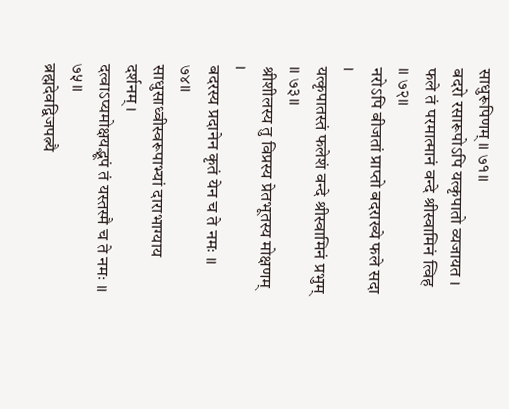साधुरूपिणम् ॥ ७१॥
बदरो रसारूपोऽपि यत्कृपातो व्यजायत ।
फले तं परमात्मानं वन्दे श्रीस्वामिनं त्विह ॥ ७२॥
नरोऽपि बीजतां प्राप्तो बदराख्ये फले सदा ।
यत्कृपातस्तं फलेशं वन्दे श्रीस्वामिनं प्रभुम् ॥ ७३॥
श्रीशीलस्य तु विप्रस्य प्रेतभूतस्य मोक्षणम् ।
बदरस्य प्रदानेन कृतं येन च ते नमः ॥ ७४॥
साधुसाध्वीस्वरूपाभ्यां दाराभाग्याय दर्शनम् ।
दत्वाऽप्यमोक्षयद्भूपं तं यस्तस्मै च ते नमः ॥ ७५॥
ब्रह्मदेवद्विजपत्न्यै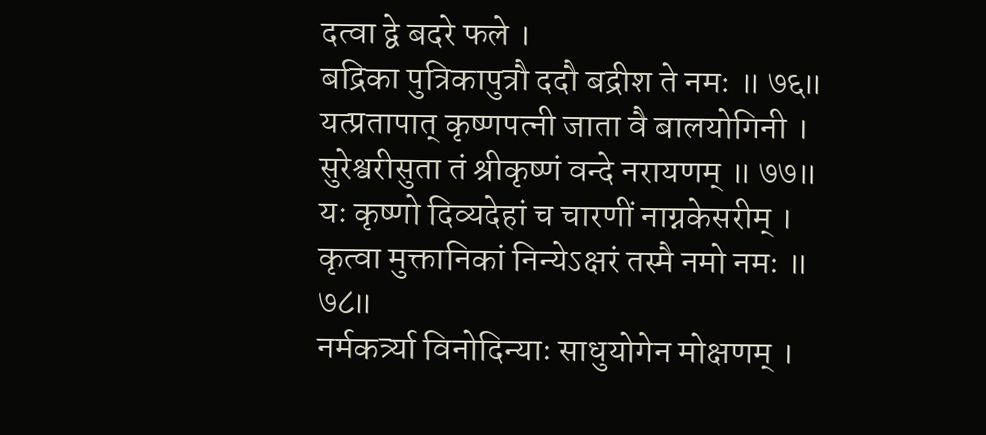दत्वा द्वे बदरे फले ।
बद्रिका पुत्रिकापुत्रौ ददौ बद्रीश ते नमः ॥ ७६॥
यत्प्रतापात् कृष्णपत्नी जाता वै बालयोगिनी ।
सुरेश्वरीसुता तं श्रीकृष्णं वन्दे नरायणम् ॥ ७७॥
यः कृष्णो दिव्यदेहां च चारणीं नाग्नकेसरीम् ।
कृत्वा मुक्तानिकां निन्येऽक्षरं तस्मै नमो नमः ॥ ७८॥
नर्मकर्त्र्या विनोदिन्याः साधुयोगेन मोक्षणम् ।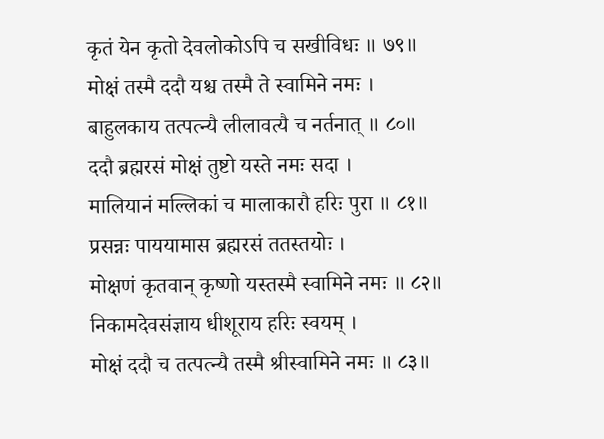कृतं येन कृतो देवलोकोऽपि च सखीविधः ॥ ७९॥
मोक्षं तस्मै ददौ यश्च तस्मै ते स्वामिने नमः ।
बाहुलकाय तत्पत्न्यै लीलावत्यै च नर्तनात् ॥ ८०॥
ददौ ब्रह्मरसं मोक्षं तुष्टो यस्ते नमः सदा ।
मालियानं मल्लिकां च मालाकारौ हरिः पुरा ॥ ८१॥
प्रसन्नः पाययामास ब्रह्मरसं ततस्तयोः ।
मोक्षणं कृतवान् कृष्णो यस्तस्मै स्वामिने नमः ॥ ८२॥
निकामदेवसंज्ञाय धीशूराय हरिः स्वयम् ।
मोक्षं ददौ च तत्पत्न्यै तस्मै श्रीस्वामिने नमः ॥ ८३॥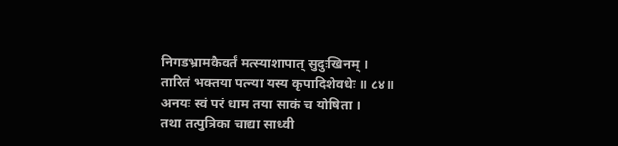निगडभ्रामकैवर्तं मत्स्याशापात् सुदुःखिनम् ।
तारितं भक्तया पत्न्या यस्य कृपादिशेवधेः ॥ ८४॥
अनयः स्वं परं धाम तया साकं च योषिता ।
तथा तत्पुत्रिका चाद्या साध्वी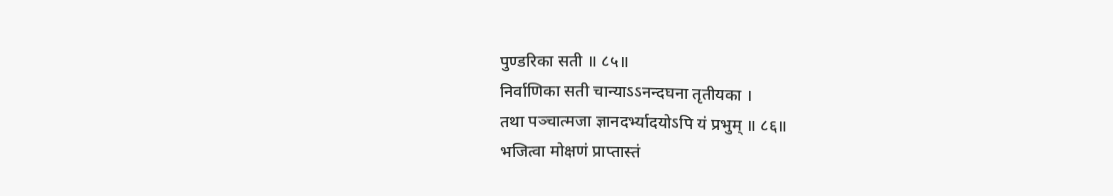पुण्डरिका सती ॥ ८५॥
निर्वाणिका सती चान्याऽऽनन्दघना तृतीयका ।
तथा पञ्चात्मजा ज्ञानदर्भ्यादयोऽपि यं प्रभुम् ॥ ८६॥
भजित्वा मोक्षणं प्राप्तास्तं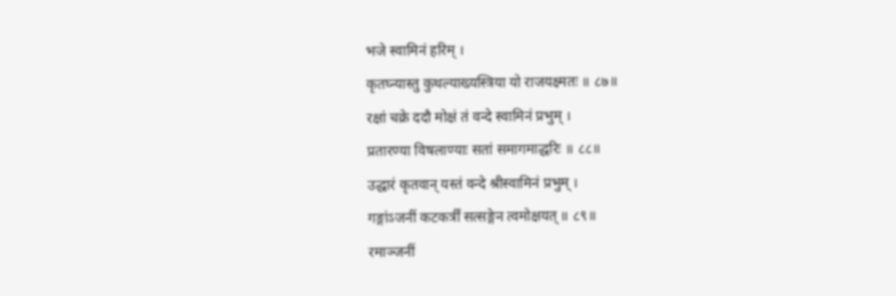भजे स्वामिनं हरिम् ।
कृतघ्न्यास्तु कुथल्याख्यस्त्रिया यो राजयक्ष्मतः ॥ ८७॥
रक्षां चक्रे ददौ मोक्षं तं वन्दे स्वामिनं प्रभुम् ।
प्रतारण्या विषलाण्याः सतां समागमाद्धरिः ॥ ८८॥
उद्धारं कृतवान् यस्तं वन्दे श्रीस्वामिनं प्रभुम् ।
गङ्गांऽजनीं कटकर्त्रीं सत्सङ्गेन त्वमोक्षयत् ॥ ८९॥
रमाञ्जनीं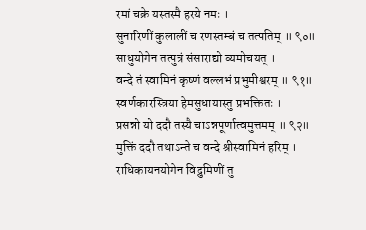रमां चक्रे यस्तस्मै हरये नमः ।
सुनारिणीं कुलालीं च रणस्तम्बं च तत्पतिम् ॥ ९०॥
साधुयोगेन तत्पुत्रं संसाराद्यो व्यमोचयत् ।
वन्दे तं स्वामिनं कृष्णं वल्लभं प्रभुमीश्वरम् ॥ ९१॥
स्वर्णकारस्त्रिया हेमसुधायास्तु प्रभक्तितः ।
प्रसन्नो यो ददौ तस्यै चाऽन्नपूर्णात्वमुत्तमम् ॥ ९२॥
मुक्तिं ददौ तथाऽन्ते च वन्दे श्रीस्वामिनं हरिम् ।
राधिकायनयोगेन विद्रुमिणीं तु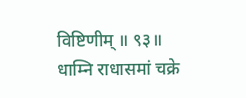विष्टिणीम् ॥ ९३॥
धाम्नि राधासमां चक्रे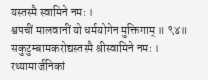यस्तस्मै स्वामिने नमः ।
श्वपचीं मालवानीं यो धर्मयोगेन मुक्तिगाम् ॥ ९४॥
सकुटुम्बामकरोद्यस्तस्मै श्रीस्वामिने नमः ।
रथ्यामार्जनिकां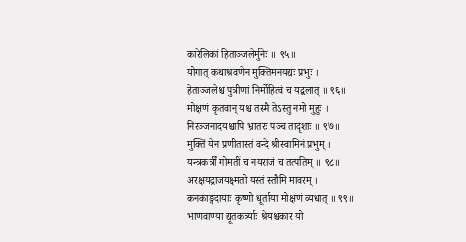कारेलिकां हिताञ्जलेर्मुनेः ॥ ९५॥
योगात् कथाश्रवणेन मुक्तिमनयद्यः प्रभुः ।
हेताञ्जलेश्च पुत्रीणां निर्मोहित्वं च यद्बलात् ॥ ९६॥
मोक्षणं कृतवान् यश्च तस्मै तेऽस्तु नमो मुहुः ।
निरञ्जनादयश्चापि भ्रातरः पञ्च तादृशाः ॥ ९७॥
मुक्तिं येन प्रणीतास्तं वन्दे श्रीस्वामिनं प्रभुम् ।
यन्त्रकर्त्रीं गोमतीं च नयराजं च तत्पतिम् ॥ ९८॥
अरक्षयद्राजयक्ष्मतो यस्तं स्तौमि मावरम् ।
कनकाङ्गदायाः कृष्णो धूर्ताया मोक्षणं व्यधात् ॥ ९९॥
भाणवाण्या द्यूतकर्त्र्याः श्रेयश्चकार यो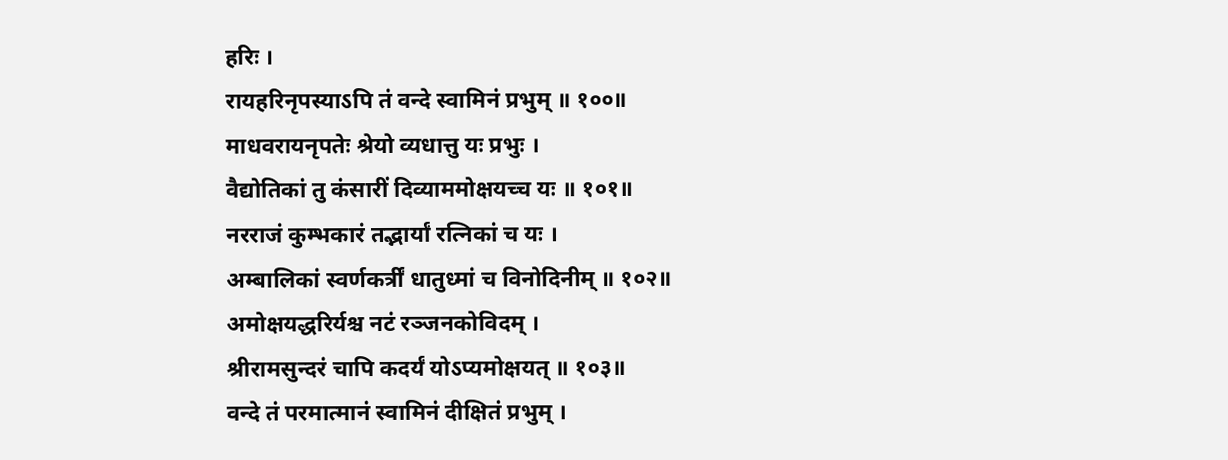हरिः ।
रायहरिनृपस्याऽपि तं वन्दे स्वामिनं प्रभुम् ॥ १००॥
माधवरायनृपतेः श्रेयो व्यधात्तु यः प्रभुः ।
वैद्योतिकां तु कंसारीं दिव्याममोक्षयच्च यः ॥ १०१॥
नरराजं कुम्भकारं तद्भार्यां रत्निकां च यः ।
अम्बालिकां स्वर्णकर्त्रीं धातुध्मां च विनोदिनीम् ॥ १०२॥
अमोक्षयद्धरिर्यश्च नटं रञ्जनकोविदम् ।
श्रीरामसुन्दरं चापि कदर्यं योऽप्यमोक्षयत् ॥ १०३॥
वन्दे तं परमात्मानं स्वामिनं दीक्षितं प्रभुम् ।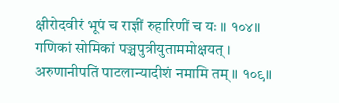क्षीरोदवीरं भूपं च राज्ञीं रुहारिणीं च यः ॥ १०४॥
गणिकां सोमिकां पञ्चपुत्रीयुताममोक्षयत् ।
अरुणानीपतिं पाटलान्यादीशं नमामि तम् ॥ १०९॥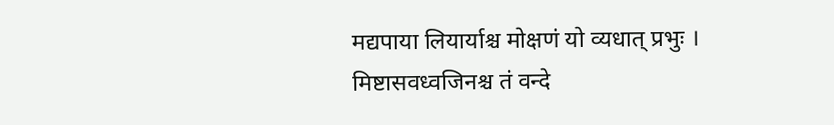मद्यपाया लियार्याश्च मोक्षणं यो व्यधात् प्रभुः ।
मिष्टासवध्वजिनश्च तं वन्दे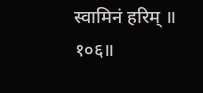स्वामिनं हरिम् ॥ १०६॥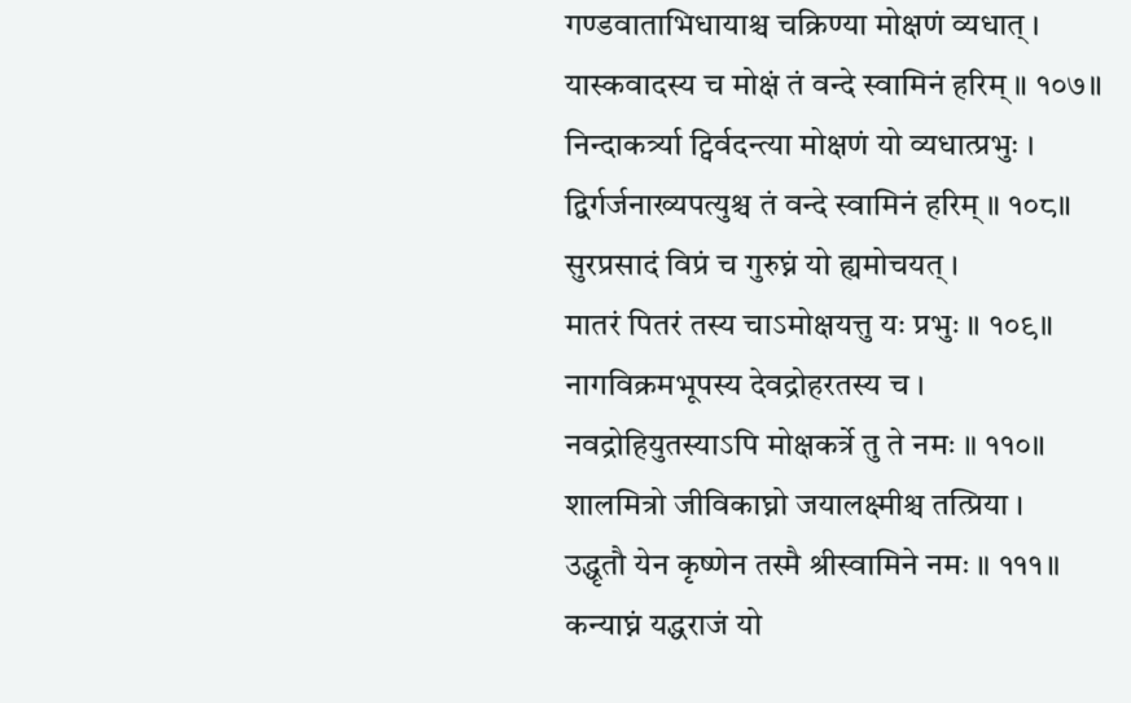गण्डवाताभिधायाश्च चक्रिण्या मोक्षणं व्यधात् ।
यास्कवादस्य च मोक्षं तं वन्दे स्वामिनं हरिम् ॥ १०७॥
निन्दाकर्त्र्या ट्विर्वदन्त्या मोक्षणं यो व्यधात्प्रभुः ।
द्विर्गर्जनाख्यपत्युश्च तं वन्दे स्वामिनं हरिम् ॥ १०८॥
सुरप्रसादं विप्रं च गुरुघ्नं यो ह्यमोचयत् ।
मातरं पितरं तस्य चाऽमोक्षयत्तु यः प्रभुः ॥ १०९॥
नागविक्रमभूपस्य देवद्रोहरतस्य च ।
नवद्रोहियुतस्याऽपि मोक्षकर्त्रे तु ते नमः ॥ ११०॥
शालमित्रो जीविकाघ्नो जयालक्ष्मीश्च तत्प्रिया ।
उद्धृतौ येन कृष्णेन तस्मै श्रीस्वामिने नमः ॥ १११॥
कन्याघ्नं यद्धराजं यो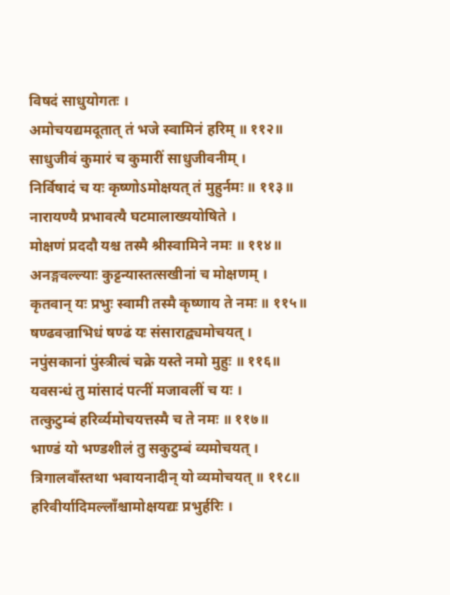विषदं साधुयोगतः ।
अमोचयद्यमदूतात् तं भजे स्वामिनं हरिम् ॥ ११२॥
साधुजीवं कुमारं च कुमारीं साधुजीवनीम् ।
निर्विषादं च यः कृष्णोऽमोक्षयत् तं मुहुर्नमः ॥ ११३॥
नारायण्यै प्रभावत्यै घटमालाख्ययोषिते ।
मोक्षणं प्रददौ यश्च तस्मै श्रीस्वामिने नमः ॥ ११४॥
अनङ्गवल्ल्याः कुट्टन्यास्तत्सखीनां च मोक्षणम् ।
कृतवान् यः प्रभुः स्वामी तस्मै कृष्णाय ते नमः ॥ ११५॥
षण्ढवज्राभिधं षण्ढं यः संसाराद्व्यमोचयत् ।
नपुंसकानां पुंस्त्रीत्वं चक्रे यस्ते नमो मुहुः ॥ ११६॥
यवसन्धं तु मांसादं पत्नीं मजावलीं च यः ।
तत्कुटुम्बं हरिर्व्यमोचयत्तस्मै च ते नमः ॥ ११७॥
भाण्डं यो भण्डशीलं तु सकुटुम्बं व्यमोचयत् ।
त्रिगालवाँस्तथा भवायनादीन् यो व्यमोचयत् ॥ ११८॥
हरिवीर्यादिमल्लाँश्चामोक्षयद्यः प्रभुर्हरिः ।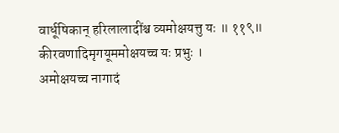वार्धूषिकान् हरिलालादींश्च व्यमोक्षयत्तु यः ॥ ११९॥
कीरवणादिमृगयूममोक्षयच्च यः प्रभुः ।
अमोक्षयच्च नागादं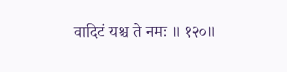वादिटं यश्च ते नमः ॥ १२०॥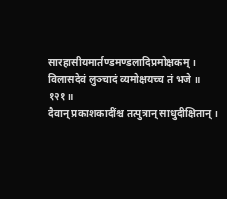सारहासीयमार्तण्डमण्डलादिप्रमोक्षकम् ।
विलासदेवं लुञ्चादं व्यमोक्षयच्च तं भजे ॥ १२१॥
दैवान् प्रकाशकादींश्च तत्पुत्रान् साधुदीक्षितान् ।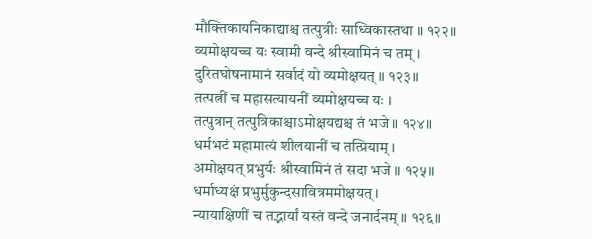मौक्तिकायनिकाद्याश्च तत्पुत्रीः साध्विकास्तथा ॥ १२२॥
व्यमोक्षयच्च यः स्वामी वन्दे श्रीस्वामिनं च तम् ।
दुरितघोषनामानं सर्वादं यो व्यमोक्षयत् ॥ १२३॥
तत्पत्नीं च महासत्यायनीं व्यमोक्षयच्च यः ।
तत्पुत्रान् तत्पुत्रिकाश्चाऽमोक्षयद्यश्च तं भजे ॥ १२४॥
धर्मभटं महामात्यं शीलयानीं च तत्प्रियाम् ।
अमोक्षयत् प्रभुर्यः श्रीस्वामिनं तं सदा भजे ॥ १२५॥
धर्माध्यक्षं प्रभुर्मुकुन्दसावित्रममोक्षयत् ।
न्यायाक्षिणीं च तद्भार्यां यस्तं वन्दे जनार्दनम् ॥ १२६॥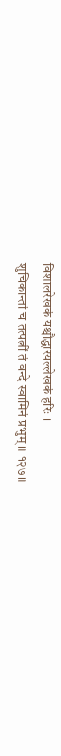विशालरेखकं यश्चौद्धारयल्लेखकं हरिः ।
शुचिकान्तां च तत्पत्नीं तं वन्दे स्वामिनं प्रभुम् ॥ १२७॥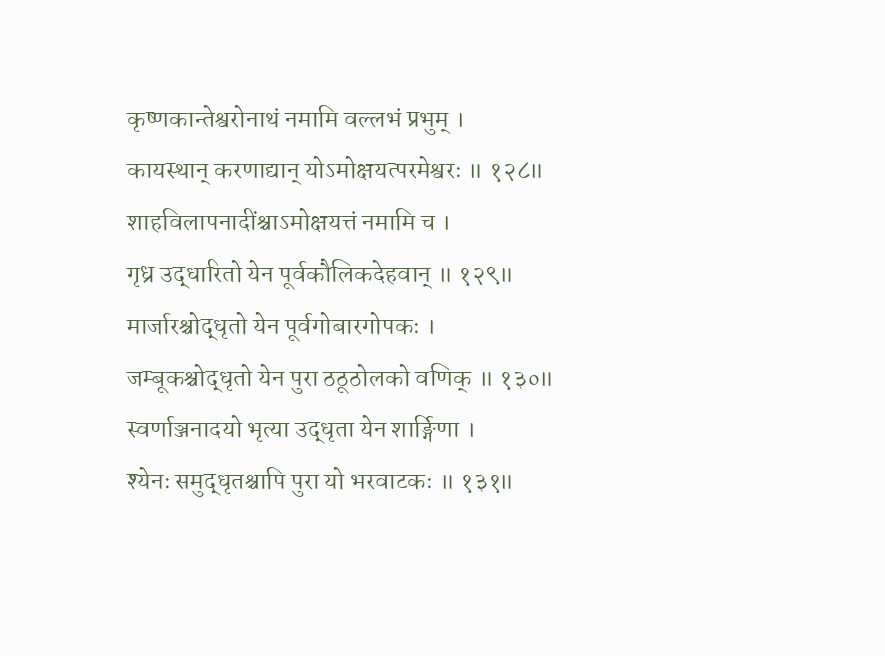कृष्णकान्तेश्वरोनाथं नमामि वल्लभं प्रभुम् ।
कायस्थान् करणाद्यान् योऽमोक्षयत्परमेश्वरः ॥ १२८॥
शाहविलापनादींश्चाऽमोक्षयत्तं नमामि च ।
गृध्र उद्धारितो येन पूर्वकौलिकदेहवान् ॥ १२९॥
मार्जारश्चोद्धृतो येन पूर्वगोबारगोपकः ।
जम्बूकश्चोद्धृतो येन पुरा ठठूठोलको वणिक् ॥ १३०॥
स्वर्णाञ्जनादयो भृत्या उद्धृता येन शार्ङ्गिणा ।
श्येनः समुद्धृतश्चापि पुरा यो भरवाटकः ॥ १३१॥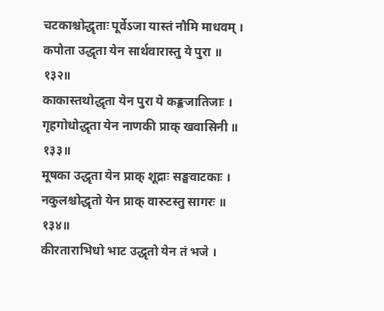चटकाश्चोद्धृताः पूर्वेऽजा यास्तं नौमि माधवम् ।
कपोता उद्धृता येन सार्थवारास्तु ये पुरा ॥ १३२॥
काकास्तथोद्धृता येन पुरा ये कङ्कजातिजाः ।
गृहगोधोद्धृता येन नाणकी प्राक् खवासिनी ॥ १३३॥
मूषका उद्धृता येन प्राक् शूद्राः सङ्घवाटकाः ।
नकुलश्चोद्धृतो येन प्राक् वारुटस्तु सागरः ॥ १३४॥
कीरताराभिधो भाट उद्धृतो येन तं भजे ।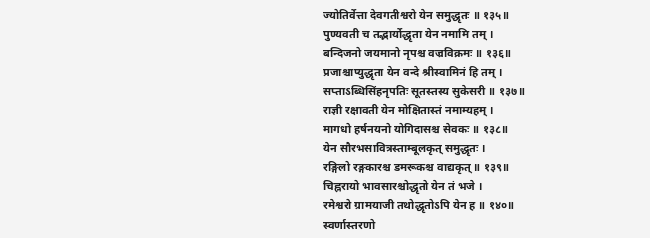ज्योतिर्वेत्ता देवगतीश्वरो येन समुद्धृतः ॥ १३५॥
पुण्यवती च तद्भार्योद्धृता येन नमामि तम् ।
बन्दिजनो जयमानो नृपश्च वज्रविक्रमः ॥ १३६॥
प्रजाश्चाप्युद्धृता येन वन्दे श्रीस्वामिनं हि तम् ।
सप्ताऽब्धिसिंहनृपतिः सूतस्तस्य सुकेसरी ॥ १३७॥
राज्ञी रक्षावती येन मोक्षितास्तं नमाम्यहम् ।
मागधो हर्षनयनो योगिदासश्च सेवकः ॥ १३८॥
येन सौरभसावित्रस्ताम्बूलकृत् समुद्धृतः ।
रङ्गिलो रङ्गकारश्च डमरूकश्च वाद्यकृत् ॥ १३९॥
चिह्नरायो भावसारश्चोद्धृतो येन तं भजे ।
रमेश्वरो ग्रामयाजी तथोद्धृतोऽपि येन ह ॥ १४०॥
स्वर्णास्तरणो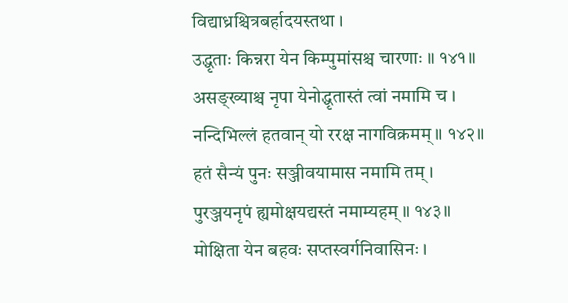विद्याध्रश्चित्रबर्हादयस्तथा ।
उद्धृताः किन्नरा येन किम्पुमांसश्च चारणाः ॥ १४१॥
असङ्ख्याश्च नृपा येनोद्धृतास्तं त्वां नमामि च ।
नन्दिभिल्लं हतवान् यो ररक्ष नागविक्रमम् ॥ १४२॥
हतं सैन्यं पुनः सञ्जीवयामास नमामि तम् ।
पुरञ्जयनृपं ह्यमोक्षयद्यस्तं नमाम्यहम् ॥ १४३॥
मोक्षिता येन बहवः सप्तस्वर्गनिवासिनः ।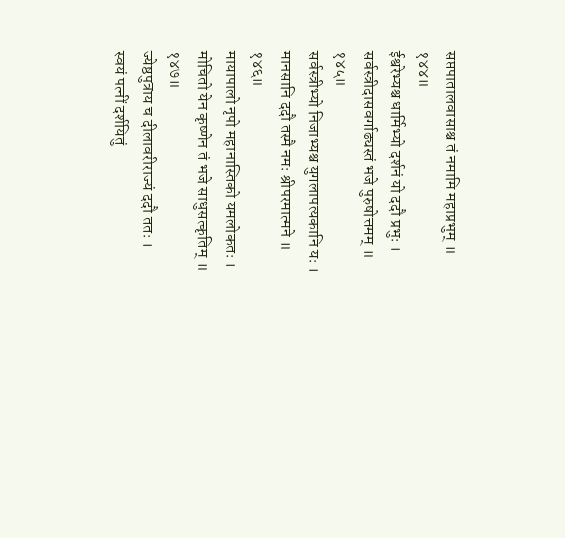सप्तपातालवासाश्च तं नमामि महाप्रभुम् ॥ १४४॥
ईश्वरेभ्यश्च धार्मिभ्यो दर्शनं यो ददौ प्रभुः ।
सर्वस्त्रीदासवर्गाढ्यस्तं भजे पुरुषोत्तमम् ॥ १४५॥
सर्वस्त्रीभ्यो निजाभ्यश्च युगलापत्यकानि यः ।
मानसानि ददौ तस्मै नमः श्रीपरमात्मने ॥ १४६॥
मायापालो नृपो महानास्तिको यमलोकतः ।
मोचितो येन कृष्णेन तं भजे साधुसत्कृतिम् ॥ १४७॥
ज्येष्ठपुत्राय च दीलावरीराज्यं ददौ ततः ।
स्वयं पत्नीं दर्शयितुं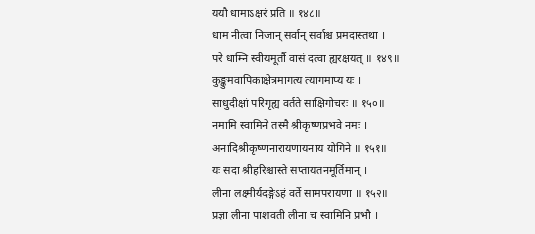ययौ धामाऽक्षरं प्रति ॥ १४८॥
धाम नीत्वा निजान् सर्वान् सर्वाश्च प्रमदास्तथा ।
परे धाम्नि स्वीयमूर्तौ वासं दत्वा ह्यरक्षयत् ॥ १४९॥
कुङ्कुमवापिकाक्षेत्रमागत्य त्यागमाप्य यः ।
साधुदीक्षां परिगृह्य वर्तते साक्षिगोचरः ॥ १५०॥
नमामि स्वामिने तस्मै श्रीकृष्णप्रभवे नमः ।
अनादिश्रीकृष्णनारायणायनाय योगिने ॥ १५१॥
यः सदा श्रीहरिश्चास्ते सप्तायतनमूर्तिमान् ।
लीना लक्ष्मीर्यदङ्गेऽहं वर्ते सामपरायणा ॥ १५२॥
प्रज्ञा लीना पाशवती लीना च स्वामिनि प्रभौ ।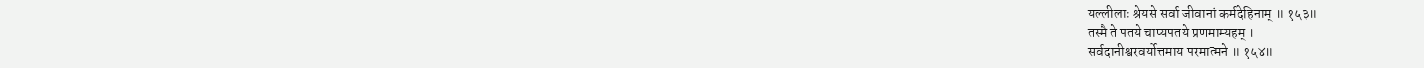यल्लीलाः श्रेयसे सर्वा जीवानां कर्मदेहिनाम् ॥ १५३॥
तस्मै ते पतये चाप्यपतये प्रणमाम्यहम् ।
सर्वदानीश्वरवर्योत्तमाय परमात्मने ॥ १५४॥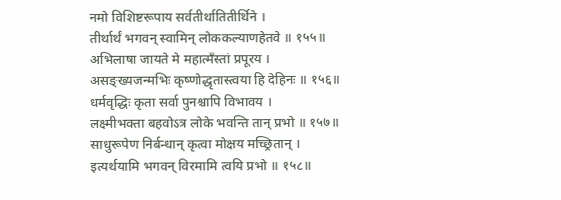नमो विशिष्टरूपाय सर्वतीर्थातितीर्थिने ।
तीर्थार्थं भगवन् स्वामिन् लोककल्याणहेतवे ॥ १५५॥
अभिलाषा जायते मे महात्मँस्तां प्रपूरय ।
असङ्ख्यजन्मभिः कृष्णोद्धृतास्त्वया हि देहिनः ॥ १५६॥
धर्मवृद्धिः कृता सर्वा पुनश्चापि विभावय ।
लक्ष्मीभक्ता बहवोऽत्र लोके भवन्ति तान् प्रभो ॥ १५७॥
साधुरूपेण निर्बन्धान् कृत्वा मोक्षय मच्छ्रितान् ।
इत्यर्थयामि भगवन् विरमामि त्वयि प्रभो ॥ १५८॥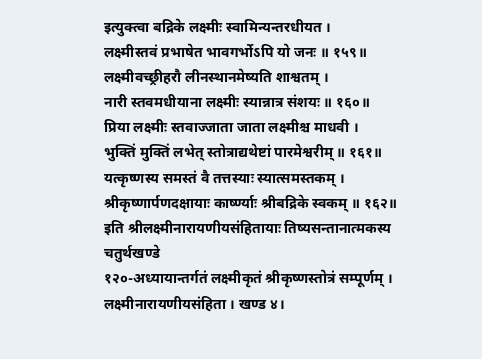इत्युक्त्वा बद्रिके लक्ष्मीः स्वामिन्यन्तरधीयत ।
लक्ष्मीस्तवं प्रभाषेत भावगर्भोऽपि यो जनः ॥ १५९॥
लक्ष्मीवच्छ्रीहरौ लीनस्थानमेष्यति शाश्वतम् ।
नारी स्तवमधीयाना लक्ष्मीः स्यान्नात्र संशयः ॥ १६०॥
प्रिया लक्ष्मीः स्तवाज्जाता जाता लक्ष्मीश्च माधवी ।
भुक्तिं मुक्तिं लभेत् स्तोत्राद्यथेष्टां पारमेश्वरीम् ॥ १६१॥
यत्कृष्णस्य समस्तं वै तत्तस्याः स्यात्समस्तकम् ।
श्रीकृष्णार्पणदक्षायाः कार्ष्ण्याः श्रीबद्रिके स्वकम् ॥ १६२॥
इति श्रीलक्ष्मीनारायणीयसंहितायाः तिष्यसन्तानात्मकस्य चतुर्थखण्डे
१२०-अध्यायान्तर्गतं लक्ष्मीकृतं श्रीकृष्णस्तोत्रं सम्पूर्णम् ।
लक्ष्मीनारायणीयसंहिता । खण्ड ४।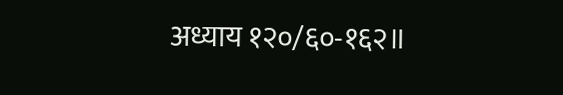अध्याय १२०/६०-१६२॥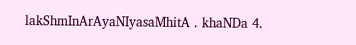lakShmInArAyaNIyasaMhitA . khaNDa 4.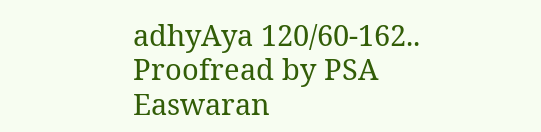adhyAya 120/60-162..
Proofread by PSA Easwaran